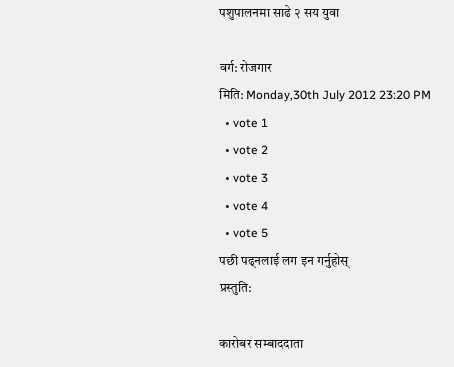पशुपालनमा साढे २ सय युवा

वर्ग: रोजगार
मिति: Monday,30th July 2012 23:20 PM
  • vote 1
  • vote 2
  • vote 3
  • vote 4
  • vote 5
पछी पढ्नलाई लग इन गर्नुहोस्
प्रस्तुति:

कारोबर सम्बाददाता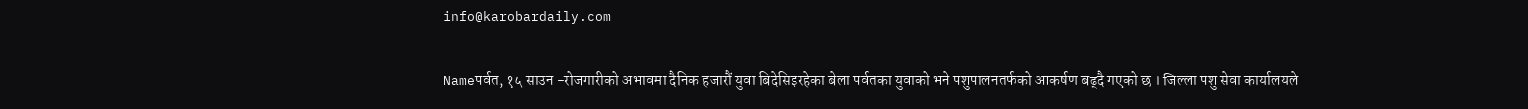info@karobardaily.com

Nameपर्वत, १५ साउन -रोजगारीको अभावमा दैनिक हजारौं युवा बिदेसिइरहेका बेला पर्वतका युवाको भने पशुपालनतर्फको आकर्षण बढ्दै गएको छ । जिल्ला पशु सेवा कार्यालयले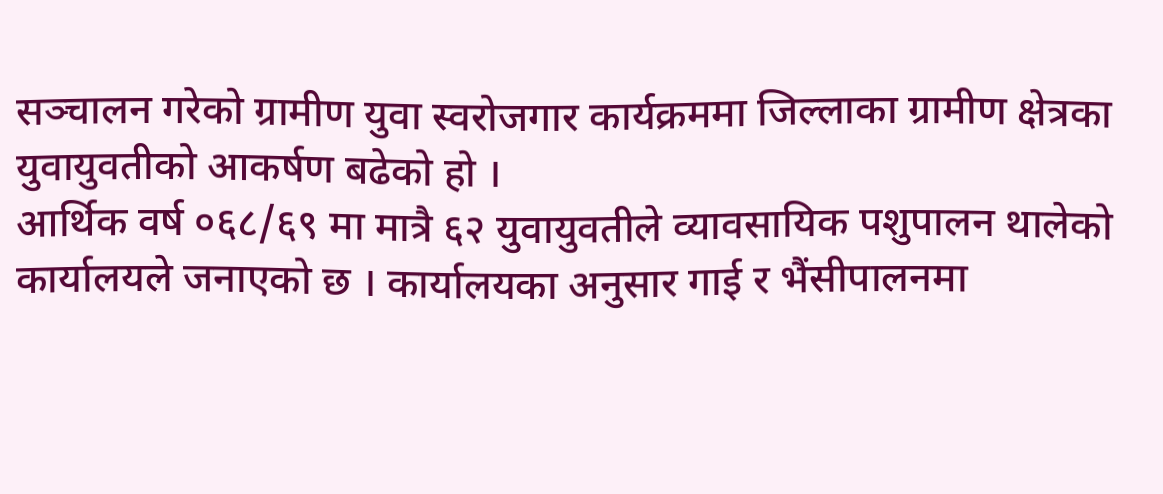सञ्चालन गरेको ग्रामीण युवा स्वरोजगार कार्यक्रममा जिल्लाका ग्रामीण क्षेत्रका युवायुवतीको आकर्षण बढेको हो ।
आर्थिक वर्ष ०६८/६९ मा मात्रै ६२ युवायुवतीले व्यावसायिक पशुपालन थालेको कार्यालयले जनाएको छ । कार्यालयका अनुसार गाई र भैंसीपालनमा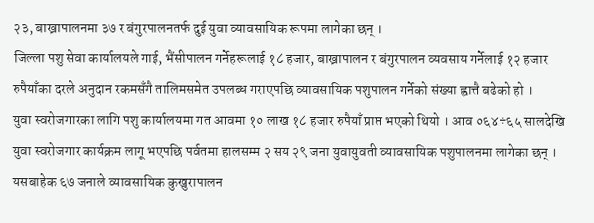२३, बाख्रापालनमा ३७ र बंगुरपालनतर्फ दुई युवा व्यावसायिक रूपमा लागेका छन् ।
जिल्ला पशु सेवा कार्यालयले गाई, भैंसीपालन गर्नेहरूलाई १८ हजार, बाख्रापालन र बंगुरपालन व्यवसाय गर्नेलाई १२ हजार रुपैयाँका दरले अनुदान रकमसँगै तालिमसमेत उपलब्ध गराएपछि व्यावसायिक पशुपालन गर्नेको संख्या ह्वात्तै बढेको हो ।
युवा स्वरोजगारका लागि पशु कार्यालयमा गत आवमा १० लाख १८ हजार रुपैयाँ प्राप्त भएको थियो । आव ०६४÷६५ सालदेखि युवा स्वरोजगार कार्यक्रम लागू भएपछि पर्वतमा हालसम्म २ सय २९ जना युवायुवती व्यावसायिक पशुपालनमा लागेका छन् । यसबाहेक ६७ जनाले व्यावसायिक कुखुरापालन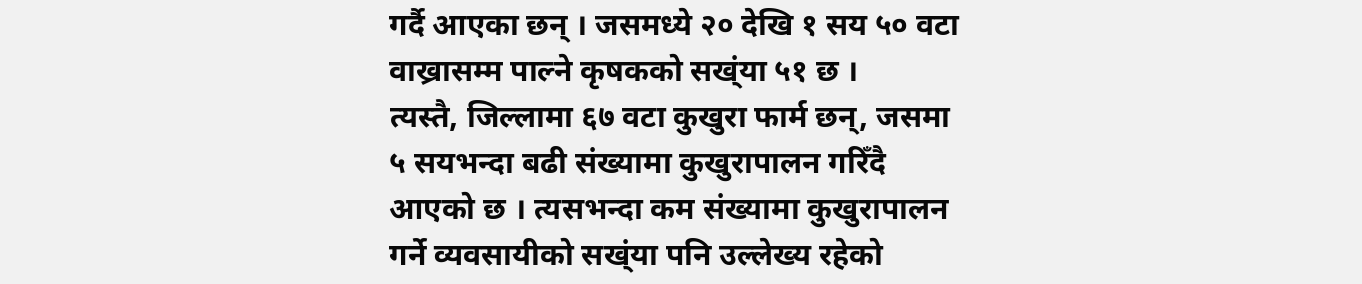गर्दै आएका छन् । जसमध्ये २० देखि १ सय ५० वटा वाख्रासम्म पाल्ने कृषकको सख्ंया ५१ छ ।
त्यस्तै, जिल्लामा ६७ वटा कुखुरा फार्म छन्, जसमा ५ सयभन्दा बढी संख्यामा कुखुरापालन गरिँदै आएको छ । त्यसभन्दा कम संख्यामा कुखुरापालन गर्ने व्यवसायीको सख्ंया पनि उल्लेख्य रहेको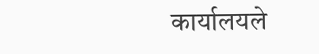कार्यालयले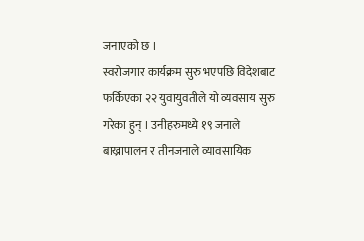जनाएको छ ।
स्वरोजगार कार्यक्रम सुरु भएपछि विदेशबाट फर्किएका २२ युवायुवतीले यो व्यवसाय सुरु गरेका हुन् । उनीहरुमध्ये १९ जनाले बाख्रापालन र तीनजनाले व्यावसायिक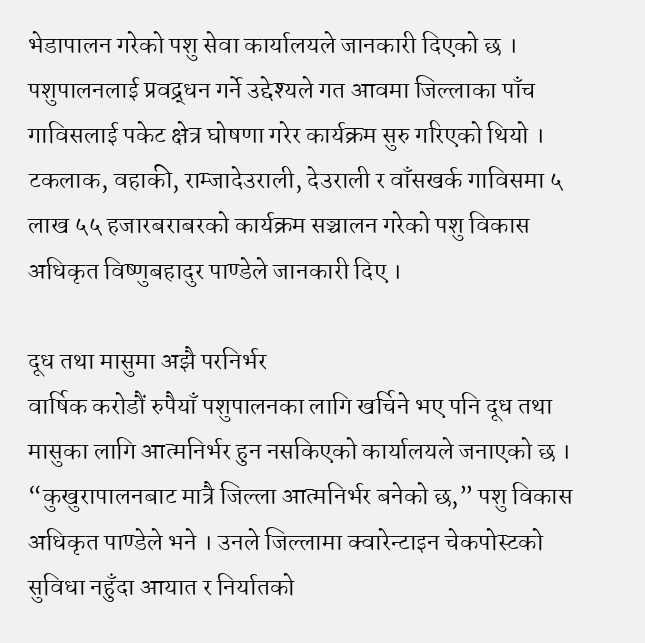भेडापालन गरेको पशु सेवा कार्यालयले जानकारी दिएको छ । पशुपालनलाई प्रवद्र्धन गर्ने उद्देश्यले गत आवमा जिल्लाका पाँच गाविसलाई पकेट क्षेत्र घोषणा गरेर कार्यक्रम सुरु गरिएको थियो ।
टकलाक, वहाकी, राम्जादेउराली, देउराली र वाँसखर्क गाविसमा ५ लाख ५५ हजारबराबरको कार्यक्रम सञ्चालन गरेको पशु विकास अधिकृत विष्णुबहादुर पाण्डेले जानकारी दिए ।

दूध तथा मासुमा अझै परनिर्भर
वार्षिक करोडौं रुपैयाँ पशुपालनका लागि खर्चिने भए पनि दूध तथा मासुका लागि आत्मनिर्भर हुन नसकिएको कार्यालयले जनाएको छ । “कुखुरापालनबाट मात्रै जिल्ला आत्मनिर्भर बनेको छ,” पशु विकास अधिकृत पाण्डेले भने । उनले जिल्लामा क्वारेन्टाइन चेकपोस्टको सुविधा नहुँदा आयात र निर्यातको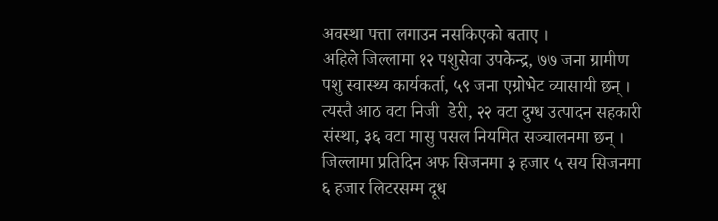अवस्था पत्ता लगाउन नसकिएको बताए ।
अहिले जिल्लामा १२ पशुसेवा उपकेन्द्र, ७७ जना ग्रामीण पशु स्वास्थ्य कार्यकर्ता, ५९ जना एग्रोभेट व्यासायी छन् । त्यस्तै आठ वटा निजी  डेरी, २२ वटा दुग्ध उत्पादन सहकारी संस्था, ३६ वटा मासु पसल नियमित सञ्चालनमा छन् ।
जिल्लामा प्रतिदिन अफ सिजनमा ३ हजार ५ सय सिजनमा ६ हजार लिटरसम्म दूध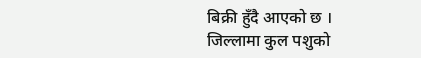बिक्री हुँदै आएको छ । जिल्लामा कुल पशुको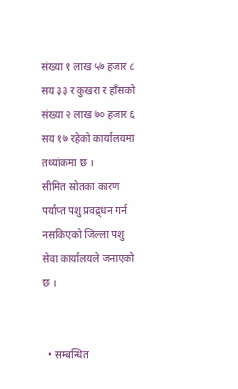संख्या १ लाख ५७ हजार ८ सय ३३ र कुखरा र हाँसको संख्या २ लाख ७० हजार ६ सय १७ रहेको कार्यालयमा तथ्यांकमा छ ।
सीमित स्रोतका कारण पर्याप्त पशु प्रवद्र्धन गर्न नसकिएको जिल्ला पशु सेवा कार्यालयले जनाएको छ ।


  • सम्बन्धित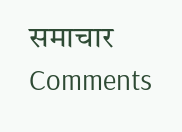समाचार
Comments